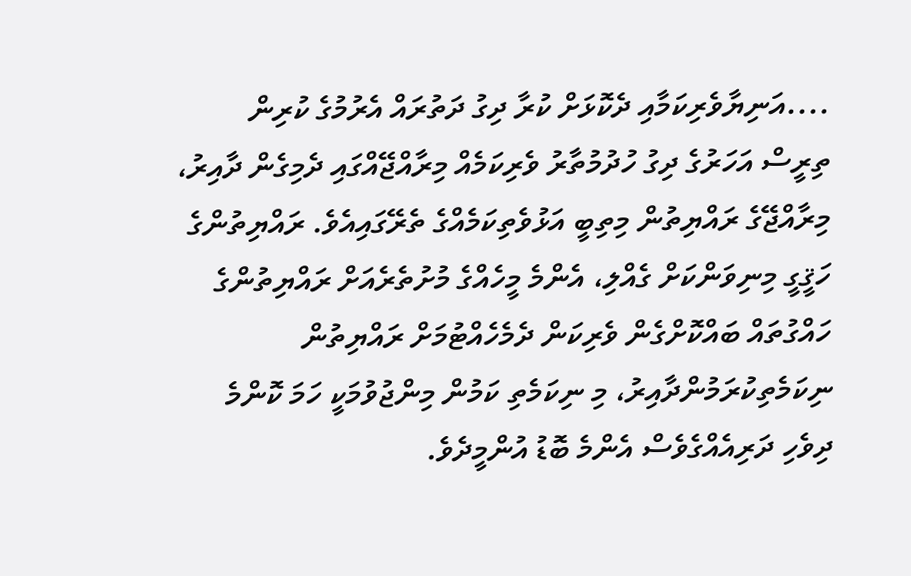....އަނިޔާވެރިކަމާއި ދެކޮޅަށް ކުރާ ދިގު ދަތުރައް އެރުމުގެ ކުރިން
ތިރީސް އަހަރުގެ ދިގު ހުދުމުތާރު ވެރިކަމެއް މިރާއްޖޭއްގައި ދެމިގެން ދާއިރު، މިރާއްޖޭގެ ރައްޔިތުން މިތިބީ އަޅުވެތިކަމެއްގެ ތެރޭގައިއެވެ. ރައްޔިތުންގެ ހަޤީގީ މިނިވަންކަށް ގެއްލި، އެންމެ މީހެއްގެ މުށުތެރެއަށް ރައްޔިތުންގެ ހައްގުތައް ބައްކޮށްގެން ވެރިކަން ދެމެހެއްޓުމަށް ރައްޔިތުން ނިކަމެތިކުރަމުންދާއިރު، މި ނިކަމެތި ކަމުން މިންޖުވުމަކީ ހަމަ ކޮންމެ ދިވެހި ދަރިއެއްގެވެސް އެންމެ ބޮޑު އުންމީދެވެ.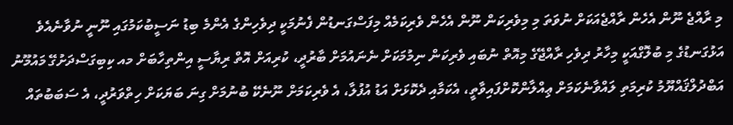މި ރާއްޖެ ނޫން އެހެން ރާއްޖެއަކަށް ނުވަތަ މި މިވެރިކަން ނޫން އެހެން ވެރިކަމެއް މިފަސްގަނޑުން ފެނުމަކީ ދިވެހިންގެ އެންމެ ބިޑު ނަސީބުކަމުގައި ނޫނީ ނުވާނެއެވެ
އަޅުގަނޑުގެ މި ބުލޮގްއަކީ މިހާރު ދިވެހި ރާއްޖޭގެ މިއޮތް ނުބައި ވެރިކަން ނިމުމަކަށް ނެނައުމަށް ބާރުދީ، ކުރިއަށް އޮތް ރިޔާސީ އިންތިހާބަށް މއ ކިބިގަސްދަށުގޭ މައުމޫނު އަބްދުލްޤައްޔޫމު ކުރިމަތި ލައްވާނެކަމަށް ޢިއްލާންކޮށްފައިވާތީ، އެކަމާއި ދެކޮޅަށް އަޑު އުފުލާ، އެ ވެރިކަމަށް ނޫނެކޭ ބުނުމަށް ގިނަ ބަޔަކަށް ހިތްވަރުދީ، އެ ސަބަބުތައް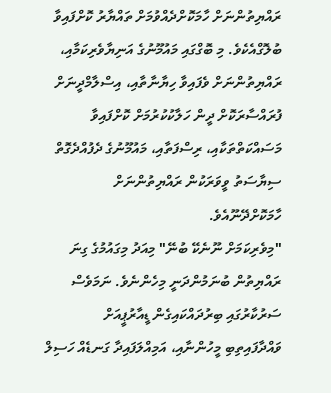ރައްޔިތުންނަށް ހާމަކޮށްދެއްވުމަށް ތައްޔާރު ކޮށްފައިވާ ބުލޮގްއެކެވެ. މި ބޮގްގައި މައުމޫނުގެ އަނިޔާވެރިކަމާއި، ރައްޔިތުންނަށް ވެފައިވާ ހިޔާނާތާއި، އިސްލާމްދީނަށް ފުރައްސާރަކޮށް ދީން ހަލާކުކުރުމަށް ކޮށްފައިވާ މަސައްކަތްތަކާއި، ރިސްފަތާއި، މައުމޫނުގެ ދެފުއްދެގޮތް ސިޔާސަތު ވީވަރަކުން ރައްޔިތުންނަށް ހާމަކޮށްދޭނޫއެވެ.
"މިވެރިކަމަށް ނޫނެކޭ ބުނޭ" މިއަދު މިގައުމުގެ ގިނަ ރައްޔިތުން ބުނަމުންދަނީ މިހެންނެވެ. ނަމަވެސް ސަރުކާރުގައި ބިރުދައްކައިގެން ޑީއާރުޕީއަށް ވައްދާފައިތިބި މީހުންނާއި، އަމިއްލަފައިދާ ގަނޑެއް ހަސިލް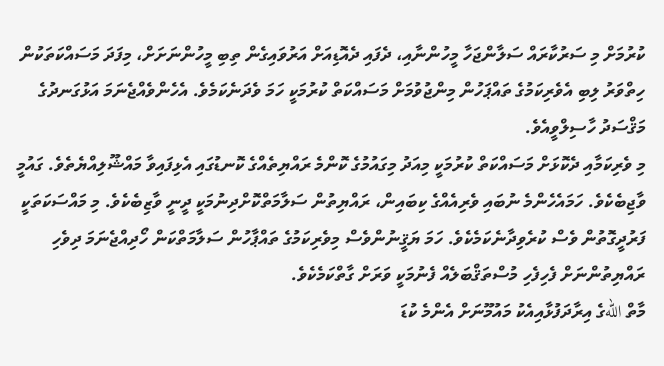ކުރުމަށް މި ސަރުކާރައް ސަލާންޖަހާ މީހުންނާއި، ދެފައި ދެއޮޑިއަށް އަރުވައިގެން ތިބި މީހުންނަށަށް، މިފަދަ މަސައްކަތަކުން ހިތްވަރު ލިބި އެވެރިކަމުގެ ތައްޕަހުން މިންޖުވުމަށް މަސައްކަތް ކުރުމަކީ ހަމަ ވެދަނެކަމެވެ. އެހެންވެއްޖެނަމަ އަޅުގަނދުގެ މަޤްސަދު ހާސިލްވީއެވެ.
މި ވެރިކަމާއި ދެކޮޅަށް މަސައްކަތް ކުރުމަކީ މިއަދު މިގައުމުގެ ކޮންމެ ރައްޔިތެއްގެ ކޮނޑުގައި އެޅިފައިވާ މައްޝޫލިއްޔެތެވެ. ގައުމީ ވާޖިބެކެވެ. ހަމައެހެންމެ ނުބައި ވެރިއެއްގެ ކިބައިން، ރައްޔިތުން ސަލާމަތްކޮށްދިނުމަކީ ދީނީ ވާޒިބެކެވެ. މި މައްސަކަތަކީ ފަރުދީގޮތުން ވެސް ކުރެވިދާނެކަމެކެވެ. ހަމަ ޔަޤީނުންވެސް މިވެރިކަމުގެ ތައްޕާހުން ސަލާމަތްކަން ހޯދިއްޖެނަމަ ދިވެހި ރައްޔިތުންނަށް ފެހިފެހި މުސްތަޤްބަލެއް ފެނުމަކީ ވަރަށް ގާތްކަމެކެވެ.
މާތް اللهގެ އިރާދަފުޅާއިއެކު މައުމޫނަށް އެންމެ ކުޑަ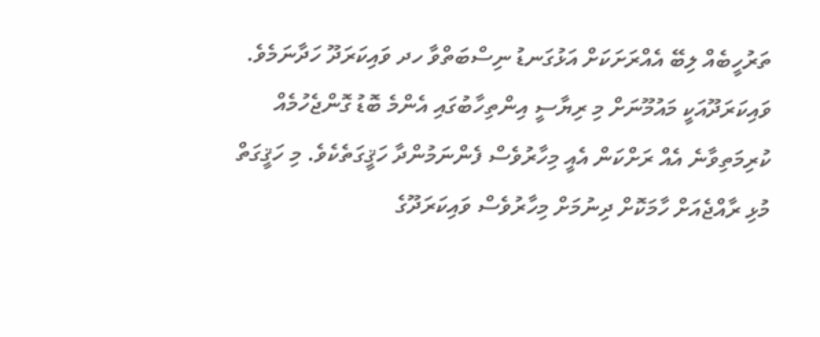ތަރުހީބެއް ލިބޭ އެއްރަށަކަށް އަޅުގަނޑު ނިސްބަތްވާ ހދ ވައިކަރަދޫ ހަދާނަމެވެ. ވައިކަރަދޫއަކީ މައުމޫނަށް މި ރިޔާސީ އިންތިހާބުގައި އެންމެ ބޮޑު ގޮންޖެހުމެއް ކުރިމަތިވާނެ އެއް ރަށްކަން އެއީ މިހާރުވެސް ފެންނަމުންދާ ހަޤީގަތެކެވެ. މި ހަޤީގަތް މުޅި ރާއްޖެއަށް ހާމަކޮށް ދިނުމަށް މިހާރުވެސް ވައިކަރަދޫގެ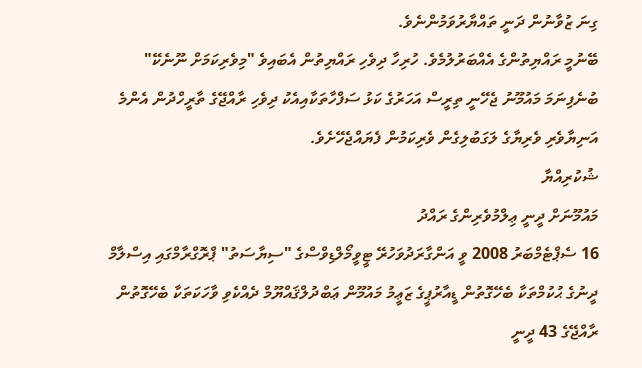ގިނަ ޒުވާނުން ދަނީ ތައްޔާރުވަމުންނެވެ.
ބޭނުމީ ރައްޔިތުންގެ އެއްބަރުލުމެވެ. ހުރިހާ ދިވެހި ރައްޔިތުން އެބައިވެ "މިވެރިކަމަށް ނޫނެކޭ" ބުނެފިނަމަ މައުމޫނު ޖެހޭނީ ތިރީސް އަހަރުގެ ކަޅު ސަފްހާތަކާއިއެކު ދިވެހި ރާއްޖޭގެ ތާރީހްދުން އެންމެ އަނިޔާވެރި ވެރިޔާގެ ލަގަބުލިގެން ވެރިކަމުން ފެޔައްޖެހޭށެވެ.
ޝުކުރިއްޔާ
މައުމޫނަށް ދީނީ ޢިލްމުވެރިންގެ ރައްދު
16 ސެޕްޓެމްބަރު 2008 ވީ އަންގާރަދުވަހުރޭ ޓީވީމޯލްޑިވްސްގެ "ސިޔާސަތު" ޕްރޮގްރާމްގައި އިސްލާމް ދީނުގެ ޙުކުމްތަކާ ބެހޭގޮތުން ޑީއާރުޕީގެ ޒަޢީމު މައުމޫން ޢަބްދުލްޤައްޔޫމް ދެއްކެވި ވާހަކަތަކާ ބެހޭގޮތުން ރާއްޖޭގެ 43 ދީނީ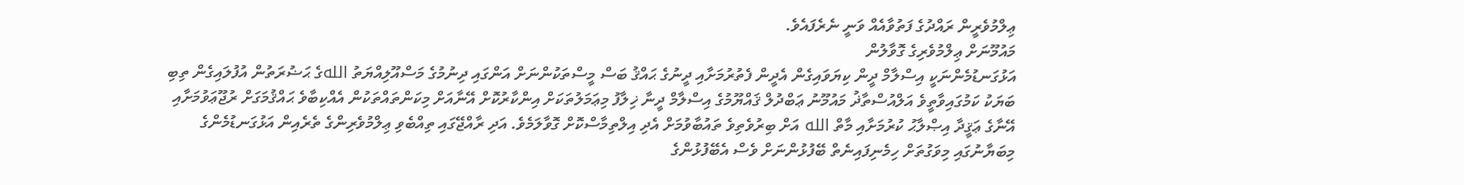ޢިލްމުވެރީން ރައްދުގެ ފަތުވާއެއް ވަނީ ނެރެފައެވެ.
މައުމޫނަށް ޢިލްމުވެރިގެ ގޮވާލުން
އަޅުގަނޑުމެންނަކީ އިސްލާމް ދީން ކިޔަވައިގެން އެދީން ފެތުރުމަށާއި ދީނުގެ ޙައްޤު ބަސް މީސްތަކުންނަށް އަންގައި ދިނުމުގެ މަސްއޫލިއްޔަތު اللهގެ ޙަޟުރަތުން އުފުލައިގެން ތިބި ބަޔަކު ކަމުގައިވާތީވެ އަލްއުސްތާޛު މައުމޫނު ޢަބްދުލް ޤައްޔޫމުގެ އިސްލާމް ދީނާ ޚިލާފު މިޢަމަލުތަކަށް އިންކާރުކޮށް އޭނާއަށް މިކަންތައްތަކުން އެއްކިބާވެ ޙައްޤުމަގަށް ރުޖޫޢަވުމަށާއި އޭނާގެ ޢަޤީދާ އިޞްލާޙު ކުރުމަށާއި މާތް الله އަށް ބިރުވެތިވެ ތައުބާވުމަށް އެދި އިލްތިމާސްކޮށް ގޮވާލަމެވެ. އަދި ރާއްޖޭގައި ތިއްބެވި ޢިލްމުވެރިންގެ ތެރެއިން އަޅުގަނޑުމެންގެ މިބަޔާނުގައި މިވަގުތަށް ހިމެނިފައިނެތް ބޭފުޅުންނަށް ވެސް އެބޭފުޅުންގެ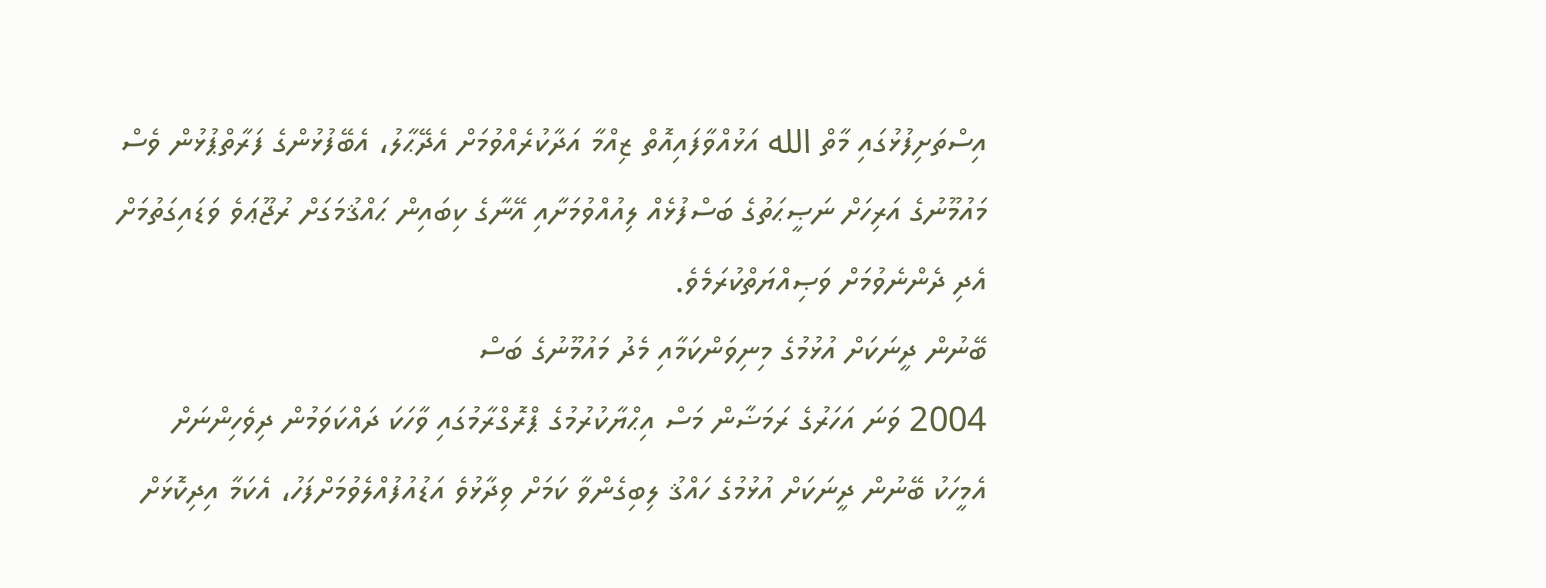އިސްތަށިފުޅުގައި މާތް الله އަޅުއްވާފައިއޮތް ޒިއްމާ އަދާކުރެއްވުމަށް އެދޭޙާލު، އެބޭފުޅުންގެ ފަރާތްޕުޅުން ވެސް މައުމޫނުގެ އަރިހަށް ނަޞީޙަތުގެ ބަސްފުޅެއް ލިއުއްވުމަށާއި އޭނާގެ ކިބައިން ޙައްޤުމަގަށް ރުޖޫޢަވެ ވަޑައިގަތުމަށް އެދި ދެންނެވުމަށް ވަޞިއްޔަތްކުރަމެވެ.
ބޭނުން ދީނަކަށް އުޅުމުގެ މިނިވަންކަމާއި މެދު މައުމޫނުގެ ބަސް
2004 ވަނަ އަހަރުގެ ރަމަޟާން މަސް އިޙްޔާކުރުމުގެ ޕްރޮގްރާމުގައި ވާހަކަ ދައްކަވަމުން ދިވެހިންނަށް އެމީހަކު ބޭނުން ދީނަކަށް އުޅުމުގެ ހައްޤު ލިބިގެންވާ ކަމަށް ވިދާޅުވެ އަޑުއުފުއްލެވުމަށްފަހު، އެކަމާ އިދިކޮޅަށް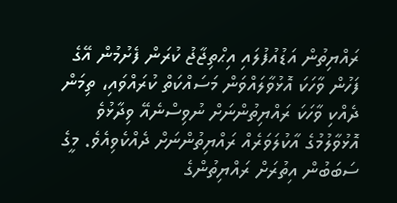ރައްޔިތުން އަޑުއުފުލައި އިޙްތިޖާޖު ކުރަން ފެށުމުން އޭގެ ފަހުން ވާހަކަ އޮޅުވާލައްވަން މަސައްކަތް ކުރައްވައި، ތިމަން ދެއްކި ވާހަކަ ރައްޔިތުންނަށް ނުވިސްނެއޭ ވިދާޅުވެ އޮޅުވާލުމުގެ އާކުލަވަރެއް ރައްޔިތުންނަށް ދެއްކެވިއެވެ. މީގެ ސަބަބުން އިތުރަށް ރައްޔިތުންގެ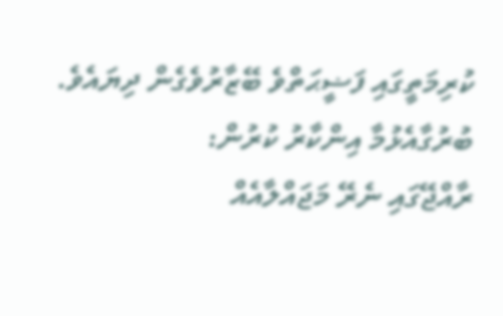ކުރިމަތީގައި ފަޟީޙަތްވެ ބޭޒާރުވެގެން ދިޔައެވެ.
ބުރުގާއެޅުމާ އިންކާރު ކުރުން:
ރާއްޖޭގައި ނެރޭ މަޖައްލާއެއް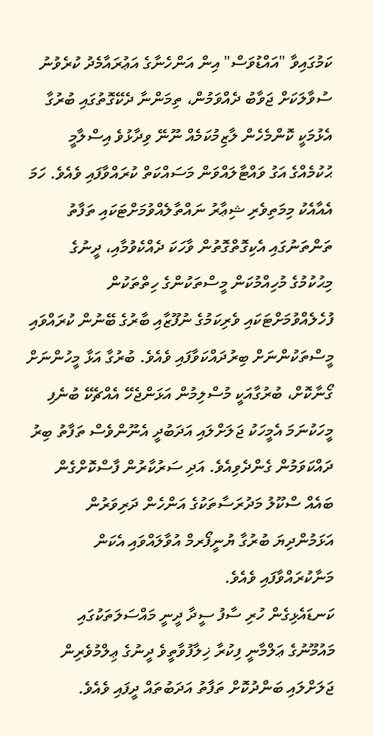ކަމުގައިވާ "އައްޑުވަސް" އިން އަންހެނާގެ އަޢުރައާމެދު ކުރެވުނު ސުވާލަކަށް ޖަވާބު ދެއްވަމުން، ތިމަންނާ ދެކޭގޮތުގައި ބުރުގާ އެޅުމަކީ ކޮންމެހެން ލާޒިމުކަމެއް ނޫނޭ ވިދާޅުވެ އިސްލާމީ ޙުކުމެއްގެ އަގު ވައްޓާލައްވަން މަސައްކަތް ކުރައްވާފައި ވެއެވެ. ހަމަ އެއާއެކު މިމަތިވެރި ޝިޢާރު ނައްތާލެއްވުމަށްޓަކައި ތަފާތު ތަންތަނުގައި އެކިގޮތްގޮތުން ވާހަކަ ދެއްކެވުމާއި، ދީނުގެ މިޙުކުމުގެ މުހިއްމުކަން މީސްތަކުންގެ ހިތްތަކުން ފުހެލެއްވުމަށްޓަކައި ވެރިކަމުގެ ނުފޫޒާއި ބާރުގެ ބޭނުން ކުރައްވައި މީސްތަކުންނަށް ބިރުދައްކަވާފައި ވެއެވެ. ބުރުގާ އަޅާ މީހުންނަށް ގޯނާކޮށް، ބުރުގާއަކީ މުސްލިމުން އަޅަންޖެހޭ އެއްޗެކޭ ބުނެފި މީހަކުނަމަ އެމީހަކު ޖަލަށްލައި އަދަބުދީ އެނޫންވެސް ތަފާތު ބިރު ދައްކަވަމުން ގެންދެވިއެވެ. އަދި ސަރުކާރުން ފާސްކޮށްގެން ބައެއް ސްކޫލު މަދުރަސާތަކުގެ އަންހެން ދަރިވަރުން އަޅަމުންދިޔަ ބުރުގާ ޔުނީފޯރމް އުވާލައްވައި އެކަން މަނާކުރައްވާފައި ވެއެވެ.
ކަނޑައެޅިގެން ހުރި ސާފު ސީދާ ދީނީ މައްސަލަތަކުގައި މައުމޫނުގެ ޢަލްމާނީ ފިކުރާ ޚިލާފުވާތީވެ ދީނުގެ ޢިލްމުވެރިން ޖަލަށްލައި ބަންދުކޮށް ތަފާތު އަދަބުތައް ދީފައި ވެއެވެ.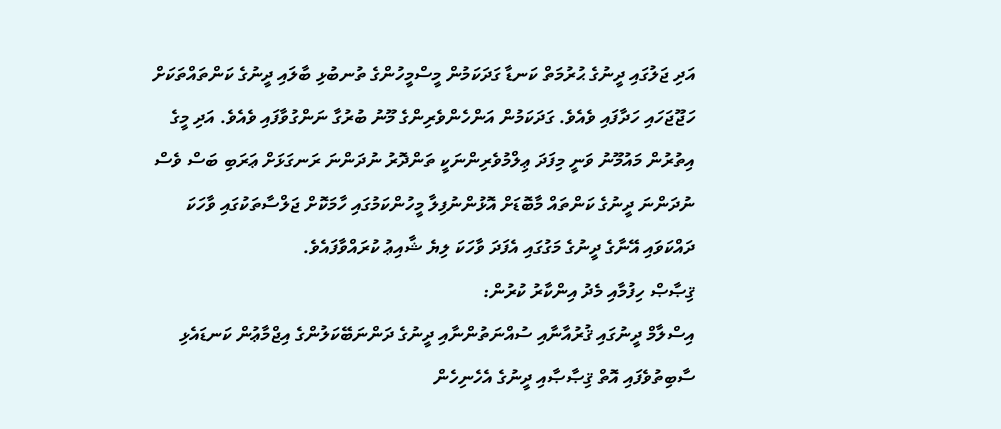އަދި ޖަލުގައި ދީނުގެ ޙުރުމަތް ކަނޑާ ގަދަކަމުން މީސްމީހުންގެ ތުނބުޅި ބާލައި ދީނުގެ ކަންތައްތަކަށް ހަޖޫޖަހައި ހަދާފައި ވެއެވެ. ގަދަކަމުން އަންހެންވެރިންގެ މޫނު ބުރުގާ ނަންގުވާފައި ވެއެވެ. އަދި މީގެ އިތުރުން މައުމޫނު ވަނީ މިފަދަ ޢިލްމުވެރިންނަކީ ތަންދޮރު ނުދަންނަ ރަނގަޅަށް ޢަރަބި ބަސް ވެސް ނުދަންނަ ދީނުގެ ކަންތައް މާބޮޑަށް އޮޅުންނުފިލާ މީހުންކަމުގައި ހާމަކޮށް ޖަލްސާތަކުގައި ވާހަކަ ދައްކަވައި އޭނާގެ ދީނުގެ މަގުގައި އެފަދަ ވާހަކަ ލިޔެ ޝާއިޢު ކުރައްވާފައެވެ.
ޤިޞާޞް ހިފުމާއި މެދު އިންކާރު ކުރުން:
އިސްލާމް ދީނުގައި ޤުރުއާނާއި ސުއްނަތުންނާއި ދީނުގެ ދަންނަބޭކަލުންގެ އިޖްމާޢުން ކަނޑައެޅި ސާބިތުވެފައި އޮތް ޤިޞާޞާއި ދީނުގެ އެހެނިހެން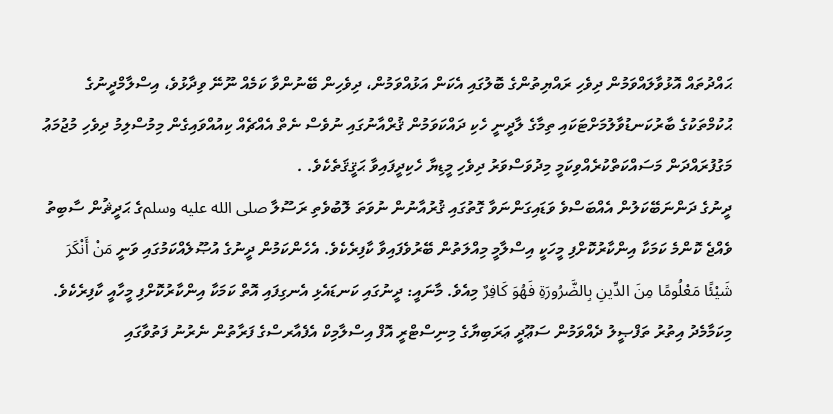ޙައްދުތައް އޮޅުވާލައްވަމުން ދިވެހި ރައްޔިތުންގެ ބޮލުގައި އެކަން އަޅުއްވަމުން، ދިވެހިން ބޭނުންވާ ކަމެއް ނޫނޭ ވިދާޅުވެ، އިސްލާމްދީނުގެ ޙުކުމްތަކުގެ ބާރުކަނޑުވާލުމަށްޓަކައި ތިމާގެ ލާދީނީ ހެކި ދައްކަވަމުން ޤުރްއާނުގައި ނުވެސް ނެތް އެއްޗެއް ކިއުއްވައިގެން މިމުސްލިމު ދިވެހި މުޖުމަޢު މަގުފުރައްދަން މަސައްކަތްކުރެއްވިކަމީ މިދުވަސްވަރު ދިވެހި މީޑިޔާ ހެކިދީފައިވާ ޙަޤީޤަތެކެވެ. .
ދީނުގެ ދަންނަބޭކަލުން އެއްބަސްވެ ވަޑައިގަންނަވާ ގޮތުގައި ޤުރުއާނުން ނުވަތަ ލޮބުވެތި ރަސޫލާ صلى الله عليه وسلمގެ ޙަދީޘުން ސާބިތު ވެއްޖެ ކޮންމެ ކަމަކާ އިންކާރުކޮށްފި މީހަކީ އިސްލާމީ މިއްލަތުން ބޭރުވެފައިވާ ކާފިރެކެވެ. އެހެންކަމުން ދީނުގެ އުޞޫލެއްކަމުގައި ވަނީ مَنْ أَنْكَرَ شَيْئًا مَعْلُومًا مِنَ الدِّينِ بِالضَّرُورَةِ فَهُوَ كَافِرٌ މިއެވެ. މާނައީ: ދީނުގައި ކަނޑައެޅި އެނގިފައި އޮތް ކަމަކާ އިންކާރުކޮށްފި މީހާއީ ކާފިރެކެވެ. މިކަމާމެދު އިތުރު ތަފްޞީލު ދެއްވަމުން ސަޢޫދީ ޢަރަބިޔާގެ މިނިސްޓްރީ އޮފް އިސްލާމިކް އެފެއާރސްގެ ފަރާތުން ނެރުނު ފަތުވާގައި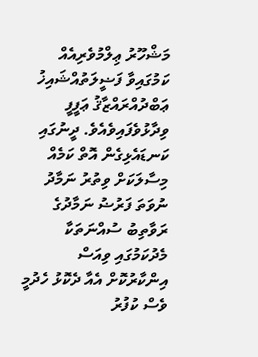މަޝްހޫރު ޢިލްމުވެރިއެއް ކަމުގައިވާ ފަޟީލަތުއްޝައިޚު ޢަބްދުއްރައްޒާޤު ޢަފީފީ ވިދާޅުވެފައިވެއެވެ. ދީނުގައި ކަނޑައެޅިގެން އޮތް ކަމެއް މިސާލަކަށް ވިތުރު ނަމާދު ނުވަތަ ފަރުޟު ނަމާދުގެ ރަވާތިބު ސުއްނަތަކާ މެދުކަމުގައި ވިއަސް އިންކާރުކޮށް އެއާ ދެކޮޅު ހެދުމީ ވެސް ކުފުރު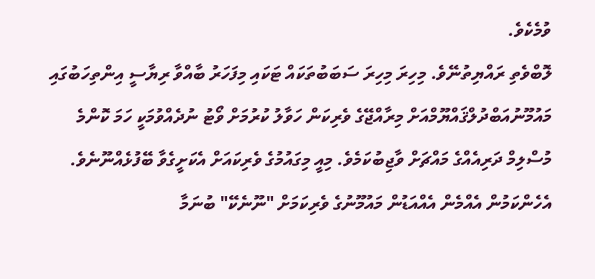ވުމެކެވެ.
ލޮބްވެތި ރައްޔިތުނޭވެ. މިހިރަ މިހިރަ ސަބަބުތަކައް ޓަކައި މިފަހަރު ބާއްވާ ރިޔާސީ އިންތިހަބުގައި މައުމޫނުއަބްދުލްޤައްޔޫމްއަށް މިރާއްޖޭގެ ވެރިކަން ހަވާލު ކުރުމަށް ވޯޓު ނުދެއްވުމަކީ ހަމަ ކޮންމެ މުސްލިމް ދަރިއެއްގެ މައްޗަށް ވާޖިބުކަމެވެ. މިއީ މިގައުމުގެ ވެރިކައަށް އެކަށީގެވާ ބޭފުޅެއްނޫނެވެ. އެހެންކަމުން އެއްމެން އެއްއަޑުން މައުމޫނުގެ ވެރިކަމަށް "ނޫނެކޭ" ބުނަމާ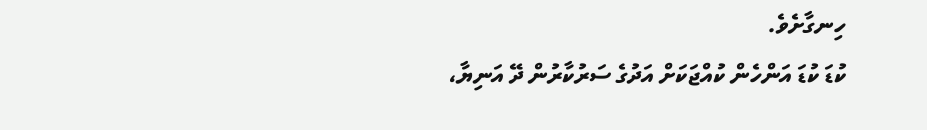ހިނގާށެވެ.
ކުޑަ ކުޑަ އަންހެން ކުއްޖަކަށް އަދުގެ ސަރުކާރުން ދޭ އަނިޔާ،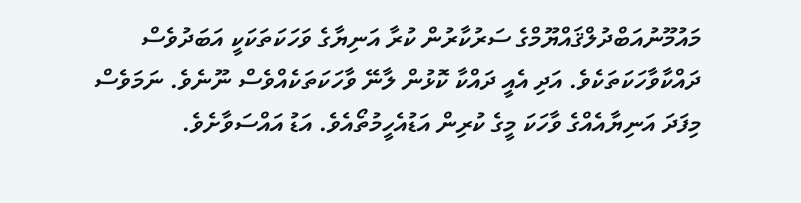މައުމޫނުއަބްދުލްޤައްޔޫމްގެ ސަރުކާރުން ކުރާ އަނިޔާގެ ވަހަކަތަކަކީ އަބަދުވެސް ދައްކާވާހަކަތަކެވެ. އަދި އެއީ ދައްކާ ކޮޅުން ލާނޭ ވާހަކަތަކެއްވެސް ނޫނެވެ. ނަމަވެސް މިފަދަ އަނިޔާއެއްގެ ވާހަކަ މީގެ ކުރިން އަޑުއެހީމުތޯއެވެ. އަޑު އައްސަވާށެވެ.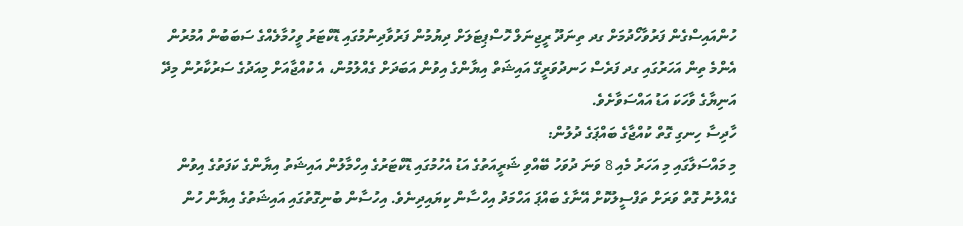ހުންއައިސްގެން ފަރުވާހޯދުމަށް ގދ ތިނަދޫ ރީޖިނަލް ހޮސްޕިޓަލަށް ދިޔުމުން ފަރުވާދިނުމުގައި ޑޮކްޓަރު ވީހުމާލެއްގެ ސަބަބުން އުމުރުން އެންމެ ތިން އަހަރުގައި ގދ ފަރެސް ހަނދުވަރީގޭ އައިޝަތް އިޔާންގެ އިވުން އަބަދަށް ގެއްލުމުން، އެ ކުއްޖާއަށް މިއަދުގެ ސަރުކާރުން މިދޭ އަނިޔާގެ ވާހަކަ އަޑު އައްސަވާށެވެ.
ހާދިސާ ހިނގި ގޮތް ކުއްޖާގެ ބައްޕަގެ ދުލުން:
މި މައްސަލާގައި މި އަހަރު މެއި 8 ވަނަ ދުވަހު ބޭއްވި ޝަރީއަތުގެ އަޑު އެހުމުގައި ޑޮކްޓަރުގެ އިހްމާލުން އައިޝަތު އިޔާންގެ ކަފަތުގެ އިވުން ގެއްލުނު ގޮތް ވަރަށް ތަފްސީލުކޮށް އޭނާގެ ބައްޕަ އަހްމަދު އިހްސާން ކިޔައިދިނެވެ. އިހުސާން ބުނިގޮތުގައި އައިޝަތުގެ އިޔާން ހުން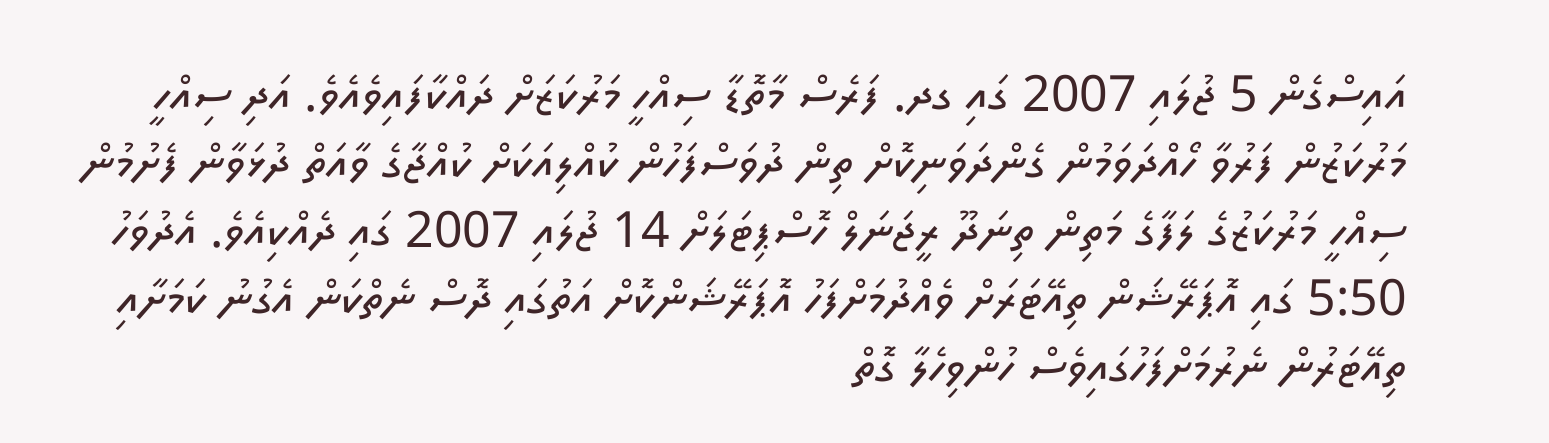އައިސްގެން 5 ޖުލައި 2007 ގައި ގދ. ފަރެސް މާތޮޑާ ސިއްހީ މަރުކަޒަށް ދައްކާފައިވެއެވެ. އަދި ސިއްހީ މަރުކަޒުން ފަރުވާ ހޯއްދަވަމުން ގެންދަވަނިކޮށް ތިން ދުވަސްފަހުން ކުއްލިއަކަށް ކުއްޖާގެ ވާއަތް ދުޅަވާން ފެށުމުން ސިއްހީ މަރުކަޒުގެ ލަފާގެ މަތިން ތިނަދޫ ރީޖަނަލް ހޮސްޕިޓަލަށް 14 ޖުލައި 2007 ގައި ދެއްކިއެވެ. އެދުވަހު 5:50 ގައި އޮޕަރޭޝަން ތިއޭޓަރަށް ވެއްދުމަށްފަހު އޮޕަރޭޝަންކޮށް އަތުގައި ދޮސް ނެތްކަން އެގުނު ކަމަށާއި ތިއޭޓަރުން ނެރުމަށްފަހުގައިވެސް ހުންވިހެލާ ގޮތް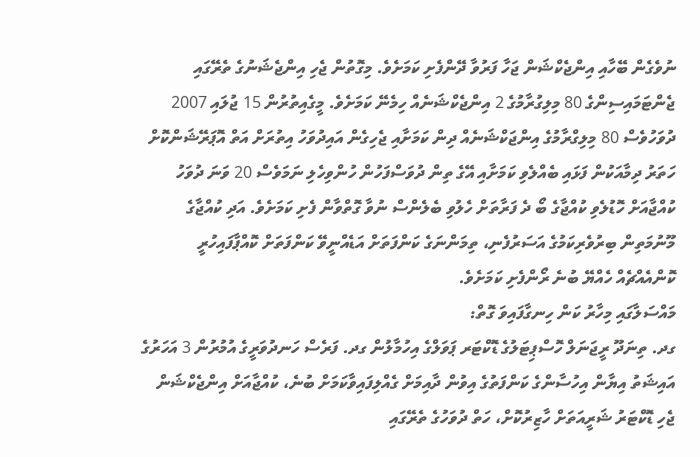ނުވެގެން ބޭހާއި އިންޖެކްޝަން ޖަހާ ފަރުވާ ދޭންފެށި ކަމަށެވެ. މިގޮތުން ޖެހި އިންޖެޝަނުގެ ތެރޭގައި ޖެންޓަމައިސިންގެ 80 މިލިގުރާމުގެ 2 އިންޖެކްޝަނެއް ހިމެނޭ ކަމަށެވެ. މީގެއިތުރުން 15 ޖުލައި 2007 ދުވަހުވެސް 80 މިލިގްރާމުގެ އިންޖަކްޝަނެއް ދިން ކަމަށާއި ޖެހިގެން އައިދުވަހު އިތުރަށް އަތް އޮޕަރޭޝަންކޮށް ހަތަރު ދިމާއަކުން ފަޅައި ބެއްލެވި ކަމަށާއި އޭގެ ތިން ދުވަސްފަހުން ހުންވިހެލި ނަމަވެސް 20 ވަނަ ދުވަހު ކުއްޖާއަށް ހޮޑުލެވި ކުއްޖާގެ ބޯ ދެ ފަރާތަށް ހެލުވި ބެލެންސް ނުވާ ގޮތްވާން ފެށި ކަމަށެވެ. އަދި ކުއްޖާގެ މޫނުމަތިން ބިރުވެރިކަމުގެ އަސަރުފެނި، ތިމަންނަގެ ކަންފަތަށް އަޑެއްނީވޭ ކަންފަތަށް ކޮއްޕާފައިހުރީ ކޮންއެއްޗެއް ހެއްޔޭ ބުނެ ރޯންފެށި ކަމަށެވެ.
މައްސަލާގައި މިހާރު ކަން ހިނގާފައިވަ ގޮތް:
ގދ. ތިނަދޫ ރީޖަނަލް ހޮސްޕިޓަލުގެ ޑޮކްޓަރ ޕަވަލްގެ އިހުމާލުން ގދ. ފަރެސް ހަނދުވަރީގެ އުމުރުން 3 އަހަރުގެ އައިޝަތު އިޔާން އިހުސާންގެ ކަންފަތުގެ އިވުން ދާއިމަށް ގެއްލިފައިވާކަމަށް ބުނެ، ކުއްޖާއަށް އިންޖެކްޝަން ޖެހި ޑޮކްޓަރު ޝަރީއަތަށް ހާޒިރުކޮށް، ހަތް ދުވަހުގެ ތެރޭގައި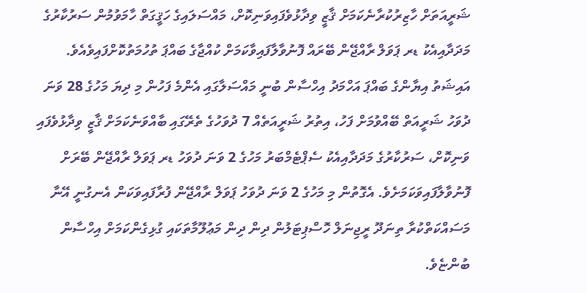ޝަރީއަތަށް ހާޒިރުކުރާނެކަމަށް ޤާޒީ ވިދާޅުވެފައިވަނިކޮށް، މައްސަލައިގެ ހަޤީގަތް ހާމަވުމުން ސަރުކާރުގެ މަދަދާއިއެކު ޑރ ޕަވަލް ރާއްޖޭން ބޭރައް ފޮނުވާލާފައިވާކަމަށް ކުއްޖާގެ ބައްޕަ ތުހުމަތުކޮށްފައިވެއެވެ.
އައިޝަތު އިޔާންގެ ބައްޕަ އަހްމަދު އިހްސާން ބުނީ މައްސަލާގައި އެންމެ ފަހުން މި ދިޔަ މަހުގެ 28 ވަނަ ދުވަހު ޝަރީއަތް ބޭއްވުމަށް ފަހު، އިތުރު ޝަރީއަތެއް 7 ދުވަހުގެ ތެރޭގައި ބާއްވަނެކަމަށް ޤާޒީ ވިދާޅުވެފައި ވަނިކޮށް، ސަރުކާރުގެ މަދަދާއިއެކު ސެޕްޓެމްބަރު މަހުގެ 2 ވަނަ ދުވަހު ޑރ ޕަވަލް ރާއްޖޭން ބޭރަށް ފޮނުވާލާފައިވަކަމަށެވެ. އެގޮތުން މި މަހުގެ 2 ވަނަ ދުވަހު ޕަވަލް ރާއްޖޭން ފުރާފައިވަކަން އެނގުނީ އޭނާ މަސައްކަތްކުރާ ތިނަދޫ ރީޖިނަލް ހޮސްޕިޓަލުން ދިން ދިން މަޢުލޫމާތަކައި ގުޅިގެންކަމަށް އިހްސާން ބުންޏެވެ.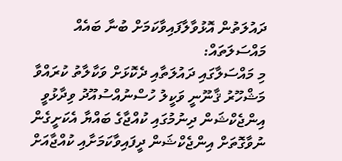ދައުލަތުން އޮޅުވާލާފައިވާކަމަށް ބުނާ ބައެއް މައްސަލަތައް:
މި މައްސަލާގައި ދައުލަތާއި ދެކޮޅަށް ވަކާލާތު ކުރައްވާ މަޝްހޫރު ޤާނޫނީ ވަކީލު ހުސްނުއްސުއޫދު ވިދާޅުވީ އިންޖެކްޝަން ދިނުމުގައި ކުއްޖާގެ ބައްޔާ އެކަށީގެން ނުވާގޮތަށް އިންޖެކްޝަން ދީފައިވާކަމަށާއި ކުއްޖާއަށް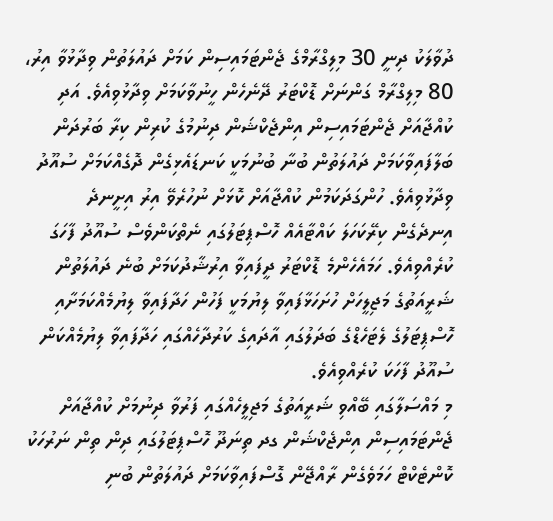ދުވާލަކު ދިނީ 30 މިލިގްރާމްގެ ޖެންޓަމައިސިން ކަމަށް ދައުލަތުން ވިދާޅުވާ އިރު، 80 މިލިގްރާމް ގަންނަށް ޑޮކްޓަރު ދޭނެހެން ހީނުވާކަމަށް ވިދާޅުވިއެވެ. އަދި ކުއްޖާއަށް ޖެންޓަމައިސިން އިންޖެކްޝަން ދިނުމުގެ ކުރިން ކިރާ ބަރުދަން ބަލާފައިވާކަމަށް ދައުލަތުން ބުނާ ބުނުމަކީ ކަނޑައެޅިގެން ދޮގެއްކަމަށް ސުއޫދު ވިދާޅުވިއެވެ. ހުންގަދަކަމުން ކުއްޖާއަށް ކޮޅަށް ނުހުރެވޭ އިރު އިށީނދެ އިނދެގެން ކިރޭކަހަލަ ކައްޓާއެއް ހޮސްޕިޓަލުގައި ނެތްކަންވެސް ސުއޫދު ފާހަގަ ކުރެއްވިއެވެ. ހަމައެހެންމެ ޑޮކްޓަރު ދީފައިވާ އިރުޝާދުކަމަށް ބުނެ ދައުލަތުން ޝަރީއަތުގެ މަޖިލީހަށް ހުށަހަޅާފައިވާ ލިޔުމަކީ ފަހުން ހަދާފައިވާ ލިޔުމެއްކަމަށާއި ހޮސްޕިޓަލުގެ ލެޓަހެޑްގެ ބަދަލުގައި އާދައިގެ ކަރުދާހެއްގައި ހަދާފައިވާ ލިޔުމެއްކަން ސުއޫދު ފާހަކަ ކުރެއްވިއެވެ.
މި މައްސަލާގައި ބޭއްވި ޝަރީއަތުގެ މަޖިލީހެއްގައި ފަރުވާ ދިނުމަށް ކުއްޖާއަށް ޖެންޓަމައިސިން އިންޖެކްޝަން ގދ ތިނަދޫ ހޮސްޕިޓަލުގައި ދިން ތިން ނަރުހަކު ކޮންޓެކްޓް ހަމަވެގެން ރާއްޖޭން ގޮސްފައިވާކަމަށް ދައުލަތުން ބުނި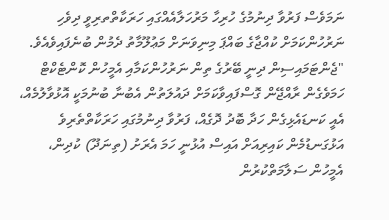ނަމަވެސް ފަރުވާ ދިނުމުގެ ހުރިހާ މަރުހަލާއެއްގައި ހަރަކާތްތރިވީ ދިވެހި ނަރުހުންކަމަށް ކުއްޖާގެ ބައްޕަ މިނިވަނަށް މަޢުލޫމާތު ދެމުން ބުނެފައިވެއެވެ.
"ޖެންޓަމައިސިން ދިނީ ބޭރުގެ ތިން ނަރުހުންކަމާއި އެމީހުން ކޮންޓެކްޓް ހަމަވެގެން ރާއްޖޭން ގޮސްފައިވާކަމަށް ދައުލަތުން އެބުނާ ބުނުމަކީ އޮޅުވާލުމެއް، އެއީ ކަނޑައެޅިގެން ހަދާ ބޮދު ދޮގެއް، ފަރުވާ ދިނުމުގައި ހަރަކާތްތެރިވެ އަޅުގަނޑުމެން ކައިރިއަށް އައިސް އުޅުނީ ހަމަ އެރަށު (ތިނަދޫ) ކުދިން، އެމީހުން ސަލާމަތްކުރުން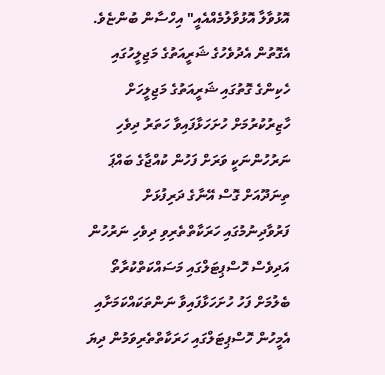އޮޅުވާލާ އޮޅުވާލުމެއްއެއީ" އިހްސާން ބުންޏެވެ.
އެގޮތުން އެދުވެހުގެ ޝަރީއަތުގެ މަޖިލީހުގައި ހެކިންގެ ގޮތުގައި ޝަރީއަތުގެ މަޖިލީހަށް ހާޒިރުކުރުމަށް ހުށަހަޅާފައިވާ ހަތަރު ދިވެހި ނަރުހުންނަކީ ވަރަށް ފަހުން ކުއްޖާގެ ބައްޕަ ތިނަދޫއަށް ގޮސް އޭނާގެ ދަރިފުޅަށް ފަރުވާދިނުމުގައި ހަރަކާތްތެރިވި ދިވެހި ނަރުހުން އަދިވެސް ހޮސްޕިޓަލްގައި މަސައްކަތްކުރާތޯ ބެލުމަށް ފަހު ހުށަހަޅާފައިވާ ނަންތަކައްކަމަށާއި އެމީހުން ހޮސްޕިޓަލްގައި ހަރަކާތްތެރިވަމުން ދިޔަ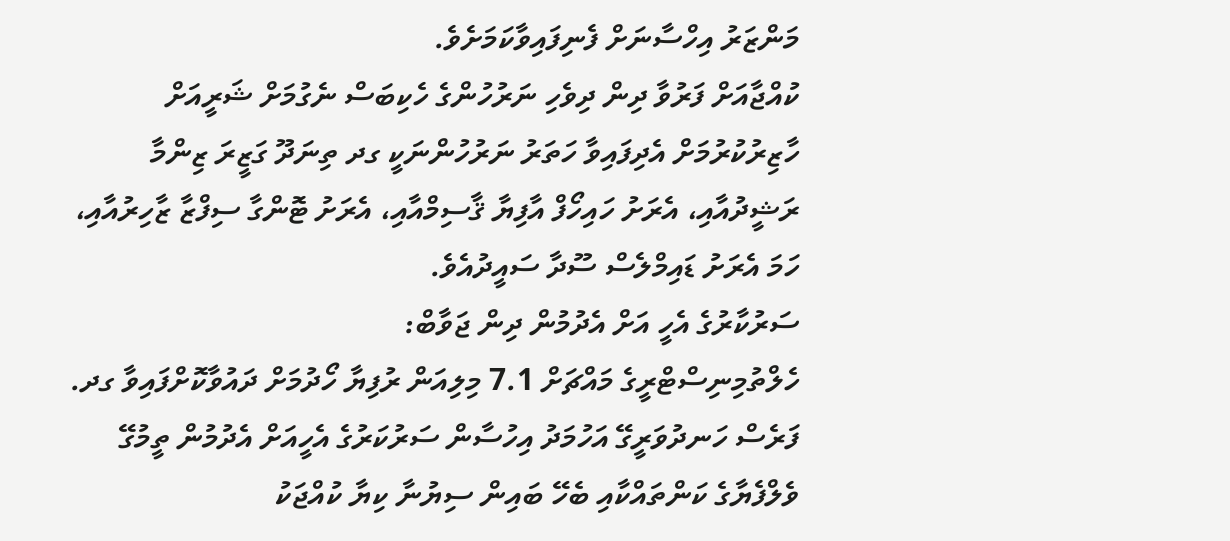މަންޒަރު އިހްސާނަށް ފެނިފައިވާކަމަށެވެ.
ކުއްޖާއަށް ފަރުވާ ދިން ދިވެހި ނަރުހުންގެ ހެކިބަސް ނެގުމަށް ޝަރީއަށް ހާޒިރުކުރުމަށް އެދިފައިވާ ހަތަރު ނަރުހުންނަކީ ގދ ތިނަދޫ ގަޒީރަ ޒިންމާ ރަޝީދުއާއި، އެރަށު ހައިހޯފް އާފިޔާ ޤާސިމްއާއި، އެރަށު ޓޮންގާ ސިފްޒާ ޒާހިރުއާއި، ހަމަ އެރަށު ޑައިމްލެސް ސޫދާ ސައީދުއެވެ.
ސަރުކާރުގެ އެހީ އަށް އެދުމުން ދިން ޖަވާބް:
ހެލްތުމިނިސްޓްރީގެ މައްޗަށް 7.1 މިލިއަން ރުފިޔާ ހޯދުމަށް ދައުވާކޮށްފައިވާ ގދ. ފަރެސް ހަނދުވަރީގޭ އަހުމަދު އިހުސާން ސަރުކަރުގެ އެހީއަށް އެދުމުން ތީމުގޭ ވެލްފެޔާގެ ކަންތައްކާއި ބެހޭ ބައިން ސިޔުނާ ކިޔާ ކުއްޖަކު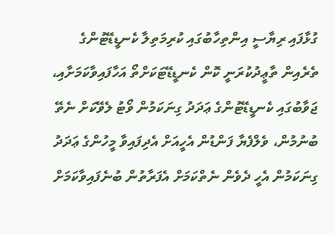ގުޅާފައި ރިޔާސީ އިންތިހާބުގައި ކުރިމަތިލާ ކެނޑީޑޭޓުންގެ ތެރެއިން ތާޢީދުކުރަނީ ކޮން ކެނޑީޑޭޓަކަށްތޯ އަހާފައިވާކަމަށާއި، ޖަވާބުގައި ކެނޑީޑޭޓުންގެ ޢަދަދު ގިނަކަމުން ވޯޓު ލެވޭކަށް ނެތޭ ބުނުމުން، ވެލްފެޔާ ފަންޑުން އެހީއަށް އެދިފައިވާ މީހުންގެ ޢަދަދު ގިނަކަމުން އެހީ ދެވެން ނެތްކަމަށް އެފަރާތުން ބުނެފައިވާކަމަށް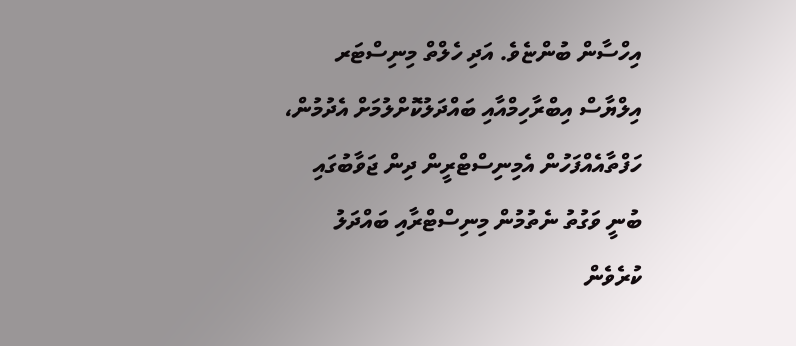އިހްސާން ބުންޏެވެ. އަދި ހެލްތް މިނިސްޓަރ އިލްޔާސް އިބްރާހިމްއާއި ބައްދަލުކޮށްލުމަށް އެދުމުން، ހަފްތާއެއްފަހުން އެމިނިސްޓްރީން ދިން ޖަވާބުގައި ބުނީ ވަގުތު ނެތުމުން މިނިސްޓްރާއި ބައްދަލު ކުރެވެން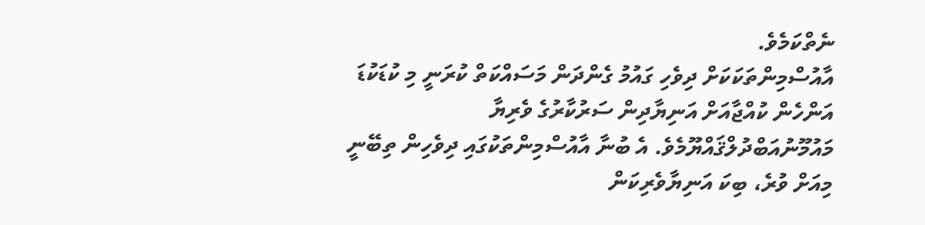ނެތްކަމެވެ.
އާއުސްމިންތަކަކަށް ދިވެހި ގައުމު ގެންދަން މަސައްކަތް ކުރަނީ މި ކުޑަކުޑަ އަންހެން ކުއްޖާއަށް އަނިޔާދިން ސަރުކާރުގެ ވެރިޔާ މައުމޫނުއަބްދުލްޤައްޔޫމެވެ. އެ ބުނާ އާއުސްމިންތަކުގައި ދިވެހިން ތިބޭނީ މިއަށް ވުރެ، ބިކަ އަނިޔާވެރިކަން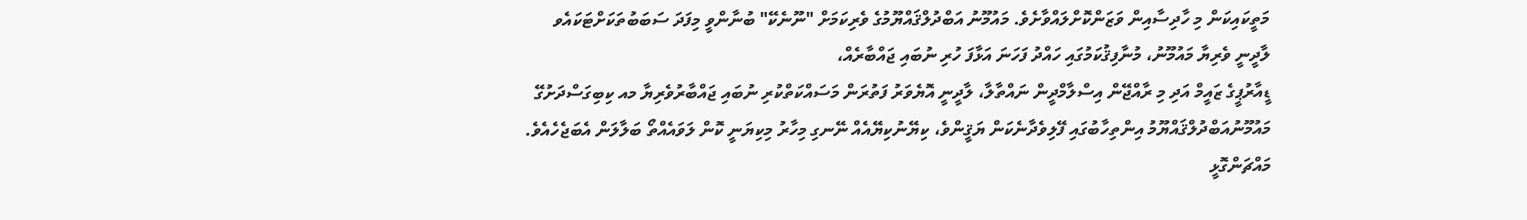މަތީކައިކަން މި ހާދިސާއިން ވަޒަންކޮށްލައްވާށެވެ. މައުމޫނު އަބްދުލްޤައްޔޫމުގެ ވެރިކަމަށް "ނޫނެކޭ" ބުނާންވީ މިފަދަ ސަބަބުތަކަށްޓަކައެވ
ލާދީނީ ވެރިޔާ މައުމޫނު، މުނާފިޤުކަމުގައި ހައްދު ފަހަނަ އަޅާފަ ހުރި ނުބައި ޖައްބާރެއް،
ޑީއާރުޕީގެ ޒައީމް އަދި މި ރާއްޖޭން އިސްލާމްދީން ނައްތާލާ، ލާދީނީ އޮޔެވަރު ފަތުރަން މަސައްކަތްކުރި ނުބައި ޖައްބާރުވެރިޔާ މއ ކިބިގަސްދަށުގޭ މައުމޫނުއަބްދުލްޤައްޔޫމު އިންތިހާބުގައި ފޭލިވެދާނެކަން ޔަޤީންވެ، ކިޔޭނުކިޔޭއެއް ނޭނގި މިހާރު މިކިޔަނީ ކޮން ލަވައެއްތޯ ބަލާލަން އެބަޖެހެއެވެ. މައްޗަންގޮޅީ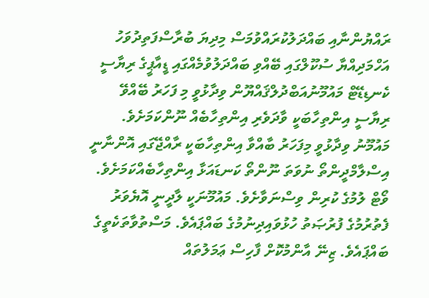ރައްޔުންނާއި ބައްދަލުކުރައްވުމަސް މިދިޔަ ބުރާސްފަތިދުވަހު އަހްމަދިއްޔާ ސުކޫލްގައި ބޭއްވި ބައްދަލުވުމެއްގައި ޑީއާޕީގެ ރިޔާސީ ކެނޑިޑޭޓް މައުމޫނުއަބްދުލްޤައްޔޫން ވިދާޅުވީ މި ފަހަރު ބޭއްވޭ ރިޔާސީ އިންތިހާބަކީ ވާދަވެރި އިންތިހާބެއް ނޫންކަމަށެވެ. މައުމޫނު ވިދާޅުވީ މިފަހަރު ބާއްވާ އިންތިހާބަކީ ރާއްޖޭގައި އޮންނާނީ އިސްލާމްދީންތޯ ނުވަތަ ނޫންތޯ ކަނޑައަޅާ އިންތިހާބެއްކަމަށެވެ.
ވޯޓް ލުމުގެ ކުރިން ވިސްނަވާށެވެ. މައުމޫނަކީ ލާދީނީ އޮޔެވަރު ފެތުރުމުގެ ފުރުޞަތު ހުޅުވައިދިނުމުގެ ބައްޕައެވެ. މަސްތުވާތަކެތީގެ ބައްޕައެވެ. ޒިނޭ އާންމުކޮށް ފާހިސް ޢަމަލުތައް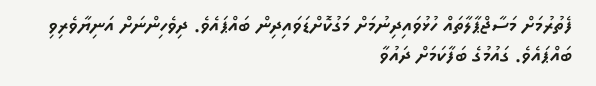ފެތުރުމަށް މަސާޖްޕާލާތައް ހުޅުވައިދިނުމަށް މަގުކޮށްޑަވައިދިން ބައްޕައެވެ. ދިވެހިންނަށް އަނިޔާވެރިވި ބައްޕައެވެ. ގައުމުގެ ބަފާކަމަށް ދައުވާ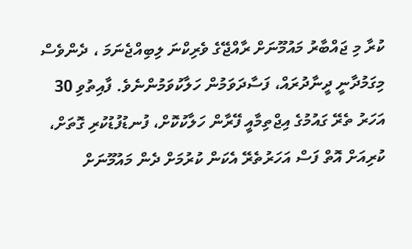ކުރާ މި ޖައްބާރު މައުމޫނަށް ރާއްޖޭގެ ވެރިކްނަ ލިބިއްޖެނަމަ ، ދެންވެސް މިގަމުދާނީ ދީނާދުރައް، ފަސާދަވަމުން ހަލާކުވަމުންނެވެ. ފާއިތުވި 30 އަހަރު ތެރޭ ގައުމުގެ އިޖްތިމާއީ ފޭރާން ހަލާކުކޮށް، ފުނޑުފުޑުކުރި ގޮތަށް، ކުރިއަށް އޮތް ފަސް އަހަރުތެރޭ އެކަން ކުރުމަށް ދެން މައުމޫނަށް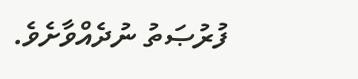ފުރުޞަތު ނުދެއްވާށެވެ.